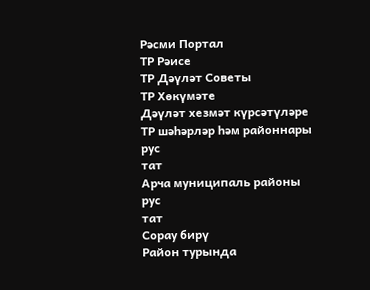Рәсми Портал
ТР Рәисе
ТР Дәүләт Советы
ТР Хөкүмәте
Дәүләт хезмәт күрсәтүләре
ТР шәһәрләр һәм районнары
рус
тат
Арча муниципаль районы
рус
тат
Сорау бирү
Район турында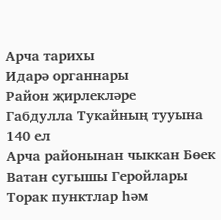Арча тарихы
Идарә органнары
Район җирлекләре
Габдулла Тукайның тууына 140 ел
Арча районынан чыккан Бөек Ватан сугышы Геройлары
Торак пунктлар һәм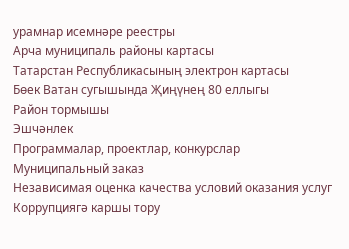урамнар исемнәре реестры
Арча муниципаль районы картасы
Татарстан Республикасының электрон картасы
Бөек Ватан сугышында Җиңүнең 80 еллыгы
Район тормышы
Эшчәнлек
Программалар, проектлар, конкурслар
Муниципальный заказ
Независимая оценка качества условий оказания услуг
Коррупциягә каршы тору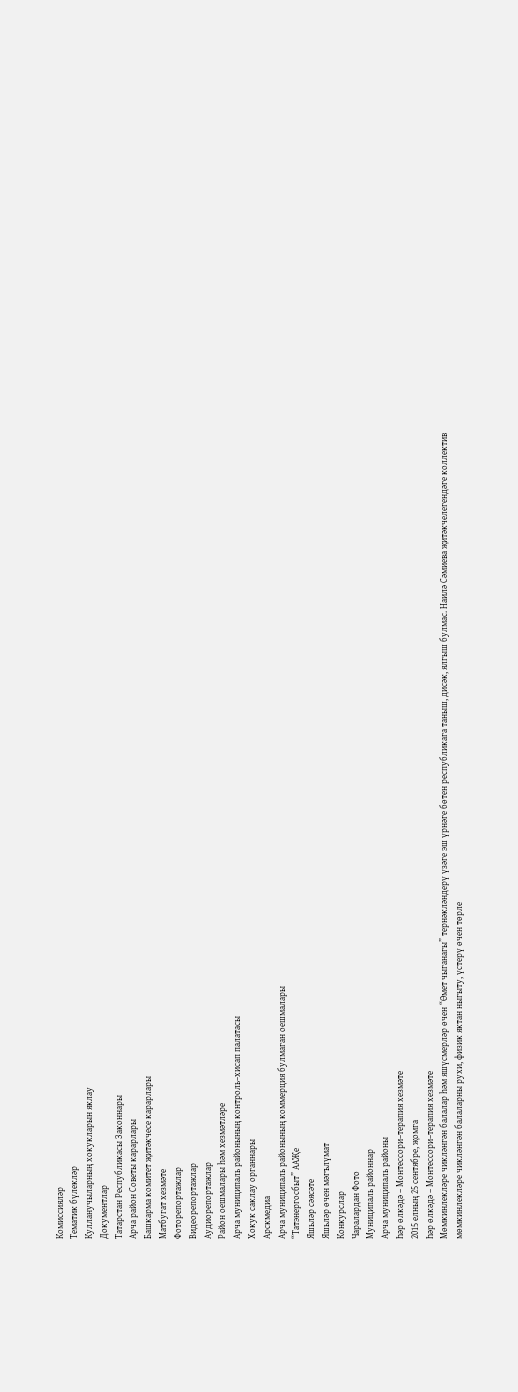Комиссияләр
Тематик бүлекләр
Кулланучыларның хокукларын яклау
Документлар
Татарстан Республикасы Законнары
Арча район Советы карарлары
Башкарма комитет җитәкчесе карарлары
Матбугат хезмәте
Фоторепортажлар
Видеорепортажлар
Аудиорепортажлар
Район оешмалары һәм хезмәтләре
Арча муниципаль районының контроль–хисап палатасы
Хокук саклау органнары
Арскмедиа
Арча муниципаль районының коммерция булмаган оешмалары
“Татэнергосбыт” ААҖе
Яшьләр сәясәте
Яшьләр өчен мәгълүмат
Конкурслар
Чаралардан Фото
Муниципаль районнар
Арча муниципаль районы
Һәр өлкәдә – Монтессори–терапия хезмәте
2015 елның 25 сентябре, җомга
Һәр өлкәдә – Монтессори–терапия хезмәте
Мөмкинлекләре чикләнгән балалар һәм яшүсмерләр өчен “Өмет чыганагы” тернәкләндерү үзәге эш үрнәге бөтен республикага таныш, дисәк, ялгыш булмас. Наилә Сәмиева җитәкчелегендәге коллектив мөмкинлекләре чикләнгән балаларны рухи, физик яктан ныгыту, үстерү өчен төрле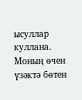ысуллар куллана. Моның өчен үзәктә бөтен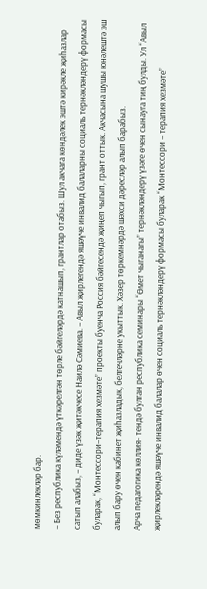мөмкинлекләр бар.
– Без республика күләмендә үткәрелгән төрле бәйгеләрдә катнашып, грантлар отабыз. Шул акчага көндәлек эштә кирәкле җиһазлар сатып алабыз, – диде үзәк җитәкчесе Наилә Сәмиева. – Авыл җирлегендә яшәүче инвалид балаларны социаль тернәкләндерү формасы буларак, “Монтессори–терапия хезмәте” проекты буенча Россия бәйгесендә җиңеп чыгып, грант оттык. Акчасына шушы юнәлештә эш алып бару өчен кабинет җиһазладык, белгечләрне укыттык. Хәзер төркемнәрдә шәхси дәресләр алып барабыз.
Арча педагогика көллия- тендә булган республика семинары “Өмет чыганагы” тернәкләндерү үзәге өчен сынауга тиң булды. Ул “Авыл җирлекләрендә яшәүче инвалид балалар өчен социаль тернәкләндерү формасы буларак “Монтессори – терапия хезмәте”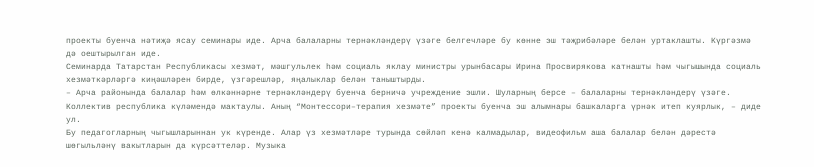проекты буенча нәтиҗә ясау семинары иде. Арча балаларны тернәкләндерү үзәге белгечләре бу көнне эш тәҗрибәләре белән уртаклашты. Күргәзмә дә оештырылган иде.
Семинарда Татарстан Республикасы хезмәт, мәшгульлек һәм социаль яклау министры урынбасары Ирина Просвирякова катнашты һәм чыгышында социаль хезмәткәрләргә киңәшләрен бирде, үзгәрешләр, яңалыклар белән таныштырды.
– Арча районында балалар һәм өлкәннәрне тернәкләндерү буенча берничә учреждение эшли. Шуларның берсе – балаларны тернәкләндерү үзәге. Коллектив республика күләмендә мактаулы. Аның “Монтессори–терапия хезмәте” проекты буенча эш алымнары башкаларга үрнәк итеп куярлык, – диде ул.
Бу педагогларның чыгышларыннан ук күренде. Алар үз хезмәтләре турында сөйләп кенә калмадылар, видеофильм аша балалар белән дәрестә шөгыльләнү вакытларын да күрсәттеләр. Музыка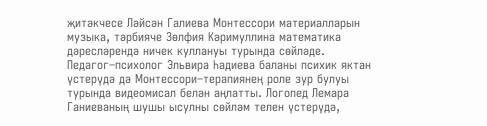җитәкчесе Ләйсән Галиева Монтессори материалларын музыка, тәрбияче Зөлфия Кәримуллина математика дәресләрендә ничек куллануы турында сөйләде. Педагог–психолог Эльвира Һадиева баланы психик яктан үстерүдә дә Монтессори–терапиянең роле зур булуы турында видеомисал белән аңлатты. Логопед Лемара Ганиеваның шушы ысулны сөйләм телен үстерүдә,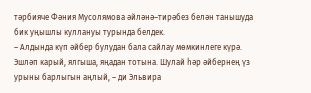тәрбияче Фәния Мусолямова әйләнә–тирәбез белән танышуда бик уңышлы куллануы турында белдек.
– Алдында күп әйбер булудан бала сайлау мөмкинлеге күрә. Эшләп карый, ялгыша, яңадан тотына. Шулай һәр әйбернең үз урыны барлыгын аңлый, – ди Эльвира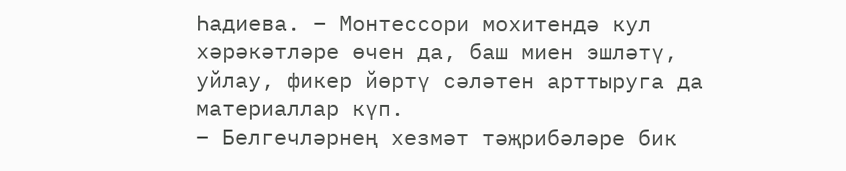Һадиева. – Монтессори мохитендә кул хәрәкәтләре өчен да, баш миен эшләтү, уйлау, фикер йөртү сәләтен арттыруга да материаллар күп.
– Белгечләрнең хезмәт тәҗрибәләре бик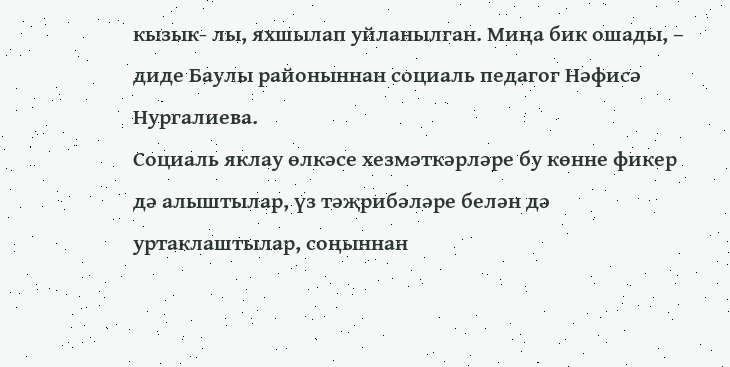кызык- лы, яхшылап уйланылган. Миңа бик ошады, – диде Баулы районыннан социаль педагог Нәфисә Нургалиева.
Социаль яклау өлкәсе хезмәткәрләре бу көнне фикер дә алыштылар, үз тәҗрибәләре белән дә уртаклаштылар, соңыннан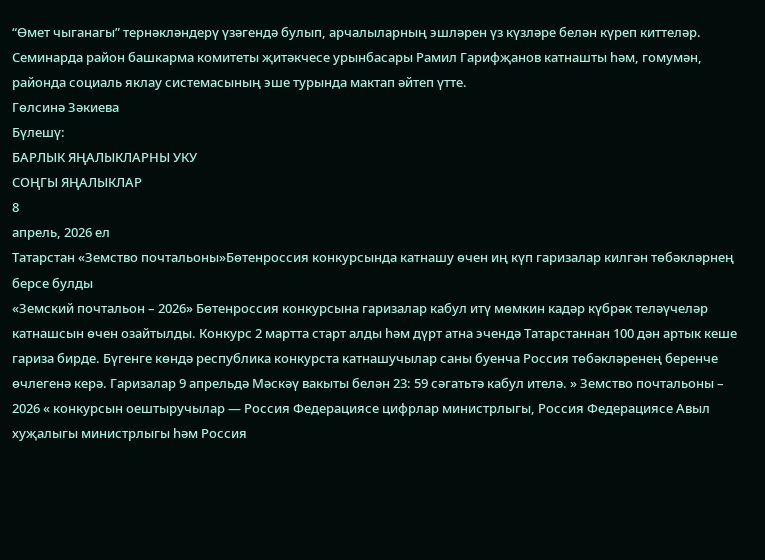“Өмет чыганагы” тернәкләндерү үзәгендә булып, арчалыларның эшләрен үз күзләре белән күреп киттеләр. Семинарда район башкарма комитеты җитәкчесе урынбасары Рамил Гарифҗанов катнашты һәм, гомумән, районда социаль яклау системасының эше турында мактап әйтеп үтте.
Гөлсинә Зәкиева
Бүлешү:
БАРЛЫК ЯҢАЛЫКЛАРНЫ УКУ
СОҢГЫ ЯҢАЛЫКЛАР
8
апрель, 2026 ел
Татарстан «Земство почтальоны»Бөтенроссия конкурсында катнашу өчен иң күп гаризалар килгән төбәкләрнең берсе булды
«Земский почтальон – 2026» Бөтенроссия конкурсына гаризалар кабул итү мөмкин кадәр күбрәк теләүчеләр катнашсын өчен озайтылды. Конкурс 2 мартта старт алды һәм дүрт атна эчендә Татарстаннан 100 дән артык кеше гариза бирде. Бүгенге көндә республика конкурста катнашучылар саны буенча Россия төбәкләренең беренче өчлегенә керә. Гаризалар 9 апрельдә Мәскәү вакыты белән 23: 59 сәгатьтә кабул ителә. » Земство почтальоны – 2026 « конкурсын оештыручылар — Россия Федерациясе цифрлар министрлыгы, Россия Федерациясе Авыл хуҗалыгы министрлыгы һәм Россия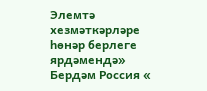Элемтә хезмәткәрләре һөнәр берлеге ярдәмендә» Бердәм Россия «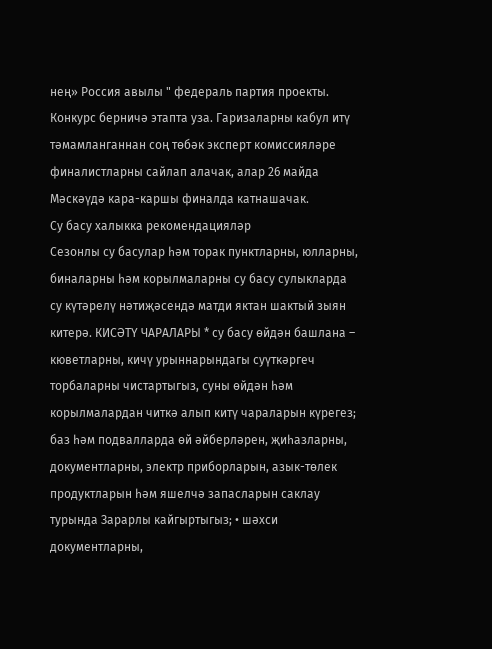нең» Россия авылы " федераль партия проекты. Конкурс берничә этапта уза. Гаризаларны кабул итү тәмамланганнан соң төбәк эксперт комиссияләре финалистларны сайлап алачак, алар 26 майда Мәскәүдә кара-каршы финалда катнашачак.
Су басу халыкка рекомендацияләр
Сезонлы су басулар һәм торак пунктларны, юлларны, биналарны һәм корылмаларны су басу сулыкларда су күтәрелү нәтиҗәсендә матди яктан шактый зыян китерә. КИСӘТҮ ЧАРАЛАРЫ * су басу өйдән башлана – кюветларны, кичү урыннарындагы суүткәргеч торбаларны чистартыгыз, суны өйдән һәм корылмалардан читкә алып китү чараларын күрегез; баз һәм подвалларда өй әйберләрен, җиһазларны, документларны, электр приборларын, азык-төлек продуктларын һәм яшелчә запасларын саклау турында Зарарлы кайгыртыгыз; • шәхси документларны,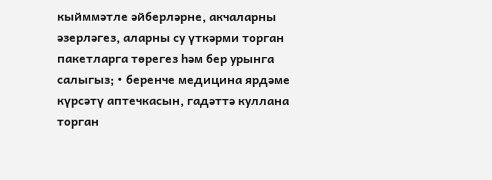кыйммәтле әйберләрне, акчаларны әзерләгез, аларны су үткәрми торган пакетларга төрегез һәм бер урынга салыгыз; • беренче медицина ярдәме күрсәтү аптечкасын, гадәттә куллана торган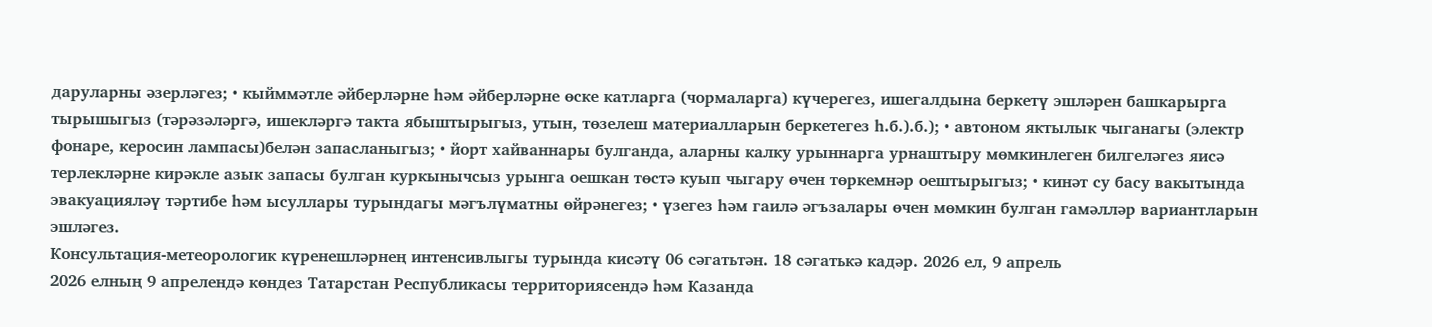даруларны әзерләгез; • кыйммәтле әйберләрне һәм әйберләрне өске катларга (чормаларга) күчерегез, ишегалдына беркетү эшләрен башкарырга тырышыгыз (тәрәзәләргә, ишекләргә такта ябыштырыгыз, утын, төзелеш материалларын беркетегез һ.б.).б.); • автоном яктылык чыганагы (электр фонаре, керосин лампасы)белән запасланыгыз; • йорт хайваннары булганда, аларны калку урыннарга урнаштыру мөмкинлеген билгеләгез яисә терлекләрне кирәкле азык запасы булган куркынычсыз урынга оешкан төстә куып чыгару өчен төркемнәр оештырыгыз; • кинәт су басу вакытында эвакуацияләү тәртибе һәм ысуллары турындагы мәгълүматны өйрәнегез; • үзегез һәм гаилә әгъзалары өчен мөмкин булган гамәлләр вариантларын эшләгез.
Консультация-метеорологик күренешләрнең интенсивлыгы турында кисәтү 06 сәгатьтән. 18 сәгатькә кадәр. 2026 ел, 9 апрель
2026 елның 9 апрелендә көндез Татарстан Республикасы территориясендә һәм Казанда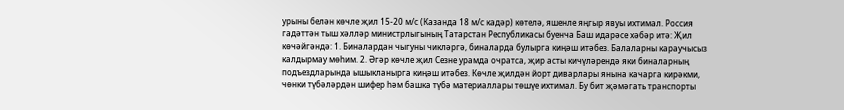урыны белән көчле җил 15-20 м/с (Казанда 18 м/с кадәр) көтелә, яшенле яңгыр явуы ихтимал. Россия гадәттән тыш хәлләр министрлыгының Татарстан Республикасы буенча Баш идарәсе хәбәр итә: Җил көчәйгәндә: 1. Биналардан чыгуны чикләргә, биналарда булырга киңәш итәбез. Балаларны караучысыз калдырмау мөһим. 2. Әгәр көчле җил Сезне урамда очратса, җир асты кичүләрендә яки биналарның подъездларында ышыкланырга киңәш итәбез. Көчле җилдән йорт диварлары янына качарга кирәкми, чөнки түбәләрдән шифер һәм башка түбә материаллары төшүе ихтимал. Бу бит җәмәгать транспорты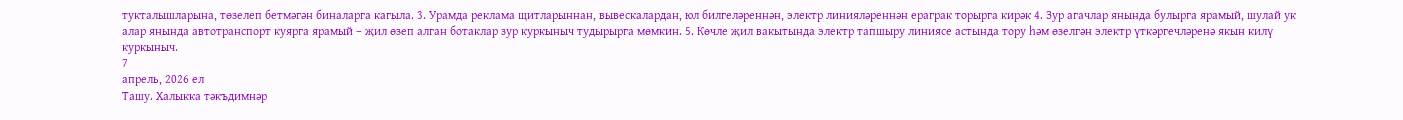тукталышларына, төзелеп бетмәгән биналарга кагыла. 3. Урамда реклама щитларыннан, вывескалардан, юл билгеләреннән, электр линияләреннән ераграк торырга кирәк 4. Зур агачлар янында булырга ярамый, шулай ук алар янында автотранспорт куярга ярамый – җил өзеп алган ботаклар зур куркыныч тудырырга мөмкин. 5. Көчле җил вакытында электр тапшыру линиясе астында тору һәм өзелгән электр үткәргечләренә якын килү куркыныч.
7
апрель, 2026 ел
Ташу. Халыкка тәкъдимнәр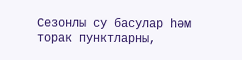Сезонлы су басулар һәм торак пунктларны,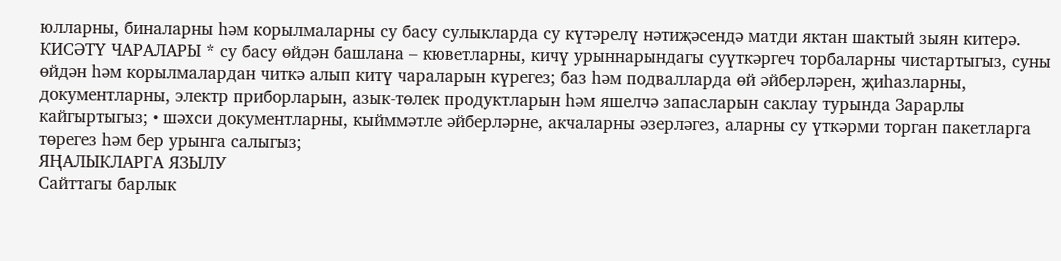юлларны, биналарны һәм корылмаларны су басу сулыкларда су күтәрелү нәтиҗәсендә матди яктан шактый зыян китерә. КИСӘТҮ ЧАРАЛАРЫ * су басу өйдән башлана – кюветларны, кичү урыннарындагы суүткәргеч торбаларны чистартыгыз, суны өйдән һәм корылмалардан читкә алып китү чараларын күрегез; баз һәм подвалларда өй әйберләрен, җиһазларны, документларны, электр приборларын, азык-төлек продуктларын һәм яшелчә запасларын саклау турында Зарарлы кайгыртыгыз; • шәхси документларны, кыйммәтле әйберләрне, акчаларны әзерләгез, аларны су үткәрми торган пакетларга төрегез һәм бер урынга салыгыз;
ЯҢАЛЫКЛАРГА ЯЗЫЛУ
Сайттагы барлык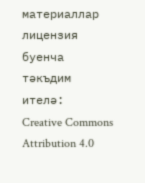материаллар лицензия буенча тәкъдим ителә:
Creative Commons Attribution 4.0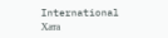International
Хата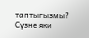таптыгызмы?
Сүзне яки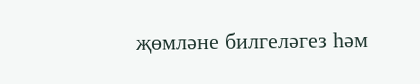җөмләне билгеләгез һәм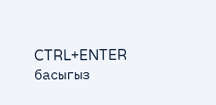CTRL+ENTER басыгыз